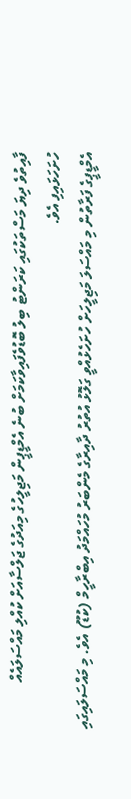ފާއިތުވެ ދިޔަ މަސްތަކުގައި ކަރަންޓު ބިލު ބޮޑުވެފައިވާކަމަށް ބުނެ އެމްޑީޕީން މަޖިލީހުގެ މިއަދުގެ ޖަލްސާއަށް ކުއްލި މައްސަލައެއް ހުށަހަޅައިފި އެވެ.
އެމްޑީޕީގެ ފަރާތުން މި މައްސަލަ މަޖިލީހަށް ހުށަހެޅުއްވީ ގަލޮޅު އުތުރު ދާއިރާގެ މެންބަރު މުހައްމަދު އިބްރާހީމް (ކުޑޫ) އެވެ. މި މައްސަލައިގައި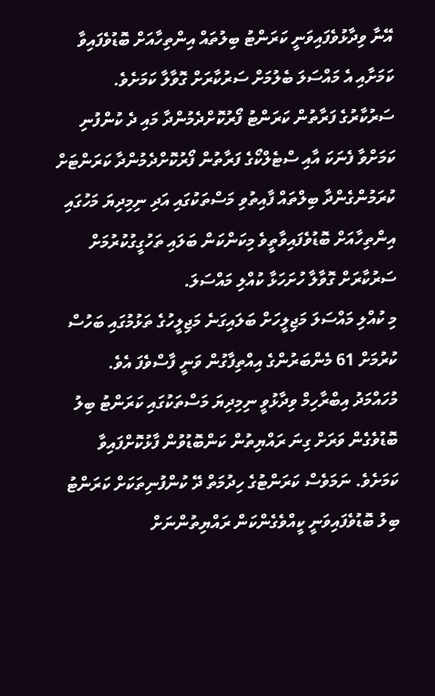އޭނާ ވިދާޅުވެފައިވަނީ ކަރަންޓު ބިލުތައް އިންތިހާއަށް ބޮޑުވެފައިވާ ކަމަށާއި އެ މައްސަލަ ބެލުމަށް ސަރުކާރަށް ގޮވާލާ ކަމަށެވެ.
ސަރުކާރުގެ ފަރާތުން ކަރަންޓު ފޯރުކޮށްދެމުންދާ މައި ދެ ކުންފުނި ކަމަށްވާ ފެނަކަ އާއި ސްޓެލްކޯގެ ފަރާތުން ފޯރުކޮށްދެމުންދާ ކަރަންޓަށް ކުރަމުންގެންދާ ބިލްތައް ފާއިތުވި މަސްތަކުގައި އަދި ނިމިދިޔަ މަހުގައި އިންތިހާއަށް ބޮޑުވެފައިވާތީވެ މިކަންކަން ބަލައި ތަހުގީގުކުރުމަށް ސަރުކާރަށް ގޮވާލާ ހުށަހަޅާ ކުއްލި މައްސަލަ.
މި ކުއްލި މައްސަލަ މަޖިލީހަށް ބަލައިގަނެ މަޖިލީހުގެ ތަޅުމުގައި ބަހުސް ކުރުމަށް 61 މެންބަރުންގެ އިއްތިފާގުން ވަނީ ފާސްވެފަ އެވެ.
މުހައްމަދު އިބްރާހިމް ވިދާޅުވީ ނިމިދިޔަ މަސްތަކުގައި ކަރަންޓު ބިލު ބޮޑުވެގެން ވަރަށް ގިނަ ރައްޔިތުން ކަންބޮޑުވުން ފާޅުކޮށްފައިވާ ކަމަށެވެ. ނަމަވެސް ކަރަންޓުގެ ހިދުމަތް ދޭ ކުންފުނިތަކަށް ކަރަންޓު ބިލު ބޮޑުވެފައިވަނީ ކީއްވެގެންކަން ރައްޔިތުންނަށް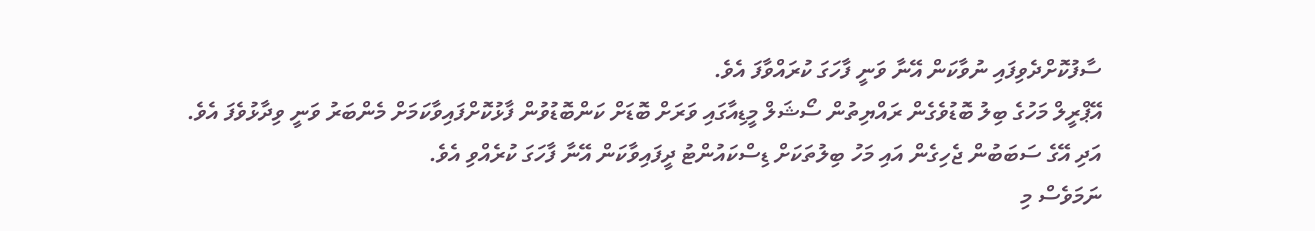ސާފުކޮށްދެވިފައި ނުވާކަން އޭނާ ވަނީ ފާހަގަ ކުރައްވާފަ އެވެ.
އޭޕްރީލް މަހުގެ ބިލު ބޮޑުވެގެން ރައްޔިތުން ސޯޝަލް މީޑިއާގައި ވަރަށް ބޮޑަށް ކަންބޮޑުވުން ފާޅުކޮށްފައިވާކަމަށް މެންބަރު ވަނީ ވިދާޅުވެފަ އެވެ. އަދި އޭގެ ސަބަބުން ޖެހިގެން އައި މަހު ބިލުތަކަށް ޑިސްކައުންޓު ދީފައިވާކަން އޭނާ ފާހަގަ ކުރެއްވި އެވެ.
ނަމަވެސް މި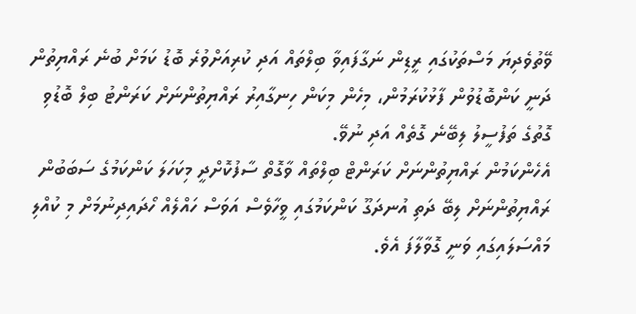ވޭތުވެދިޔަ މަސްތަކުގައި ރީޑިން ނަގާފައިވާ ބިލްތައް އަދި ކުރިއަށްވުރެ ބޮޑު ކަމަށް ބުނެ ރައްޔިތުން ދަނީ ކަންބޮޑުވުން ފާޅުކުރަމުން، މިހެން މިކަން ހިނގާއިރު ރައްޔިތުންނަށް ކަރަންޓު ބިލް ބޮޑުވި ގޮތުގެ ތަފުސީލު ލިބޭނެ ގޮތެއް އަދި ނުވޭ.
އެހެންކަމުން ރައްޔިތުންނަށް ކަރަންޓް ބިލްތައް ވާގޮތް ސާފުކޮށްދީ މިކަހަލަ ކަންކަމުގެ ސަބަބުން ރައްޔިތުންނަށް ލިބޭ ދަތި އުނދަގޫ ކަންކަމުގައި ވީހާވެސް އަވަސް ހައްލެއް ހޯދައިދިނުމަށް މި ކުއްލި މައްސަލައިގައި ވަނީ ގޮވާލާފަ އެވެ.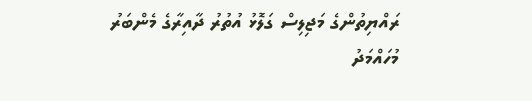ރައްޔިތުންގެ މަޖިލިސް ގަލޮޅު އުތުރު ދާއިރާގެ މެންބަރު މުހައްމަދު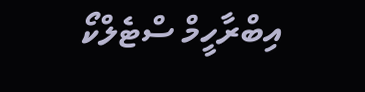އިބްރާހީމް ސްޓެލްކޯ